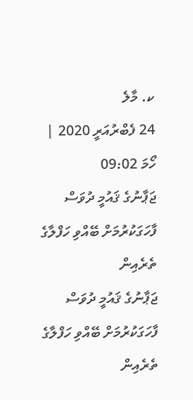ކ. މާލެ
24 ފެބްރުއަރީ 2020 | ހޯމަ 09:02
ޖަޕާނުގެ ޤައުމީ ދުވަސް ފާހަގަކުރުމަށް ބޭއްވި ހަފްލާގެ ތެރެއިން
ޖަޕާނުގެ ޤައުމީ ދުވަސް ފާހަގަކުރުމަށް ބޭއްވި ހަފްލާގެ ތެރެއިން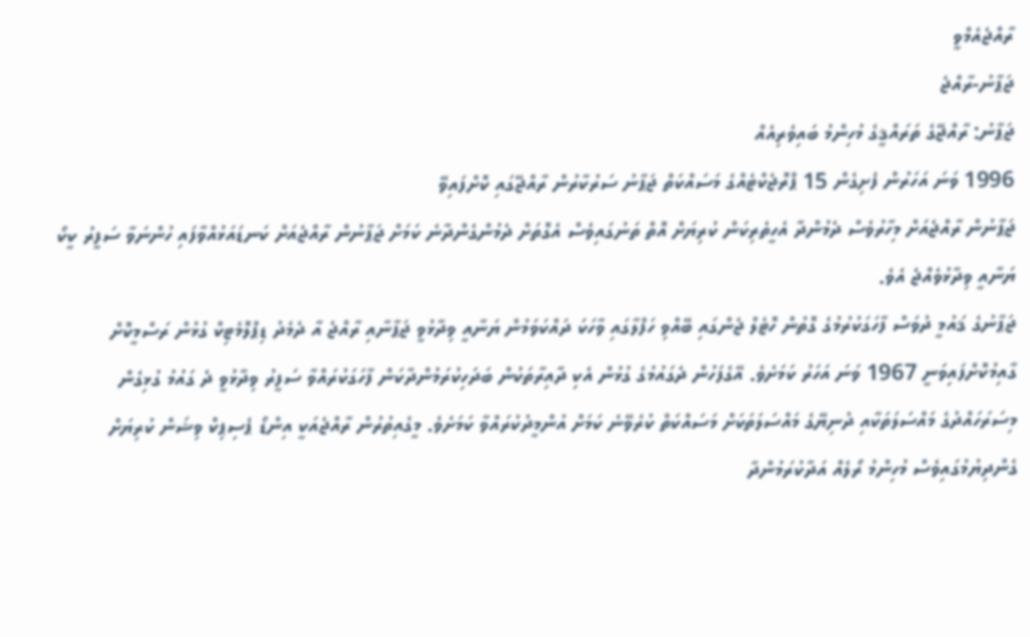ރާއްޖެއެމްވީ
ޖަޕާނު-ރާއްޖެ
ޖަޕާނު: ރާއްޖޭގެ ތަރައްޤީގެ މުހިންމު ބައިވެރިއެއް
1996 ވަނަ އަހަރުން ފެށިގެން 15 ޕްރޮޖެކްޓެއްގެ މަސައްކަތް ޖަޕާނު ސަރުކާރުން ރާއްޖޭގައި ކޮށްފައިވޭ
ޖަޕާނުން ރާއްޖެއަށް މިހާރުވެސް ދެމުންދާ އެހީތެރިކަން ކުރިޔަށް އޮތް ތަނުގައިވެސް އެގޮތަށް ދެމުންގެންދާނެ ކަމަށް ޖަޕާނުން ރާއްޖެއަށް ކަނޑައަޅުއްވާފައި ހުންނަވާ ސަފީރު ކީކޯ ޔަނާއީ ވިދާޅުވެއްޖެ އެވެ.
ޖަޕާނުގެ ޤައުމީ ދުވަސް ފާހަގަކުރުމުގެ ގޮތުން ހޮޓެލް ޖެންގައި ބޭއްވި ހަފްލާގައި ވާހަކަ ދައްކަވަމުން ޔަނާއީ ވިދާޅުވީ ޖަޕާނާއި ރާއްޖެ އާ ދެމެދު ޑިޕްލޮމެޓިކް ގުޅުން ރަސްމީކޮށް ގާއިމުކޮށްފައިވަނީ 1967 ވަނަ އަހަރު ކަމަށެވެ. އޭގެފަހުން ދެގައުމުގެ ގުޅުން އެކި ދާއިރާތަކުން ބަދަހިކުރަމުންދާކަން ފާހަގަކުރައްވާ ސަފީރު ވިދާޅުވީ ދެ ގައުމު ގުޅިގެން މިސަރަހައްދުގެ މައްސަލަތަކާއި ދުނިޔޭގެ މައްސަލަތަކަށް މަސައްކަތް ކުރެވޭނެ ކަމަށް އުންމީދުކުރައްވާ ކަމަށެވެ. މީގެއިތުރުން ރާއްޖެއަކީ އިންޑޯ ޕެސިޕިކް ވިޝަން ކުރިޔަށް ގެންދިޔުމުގައިވެސް މުހިންމު ރޯލެއް އަދާކުރަމުންދާ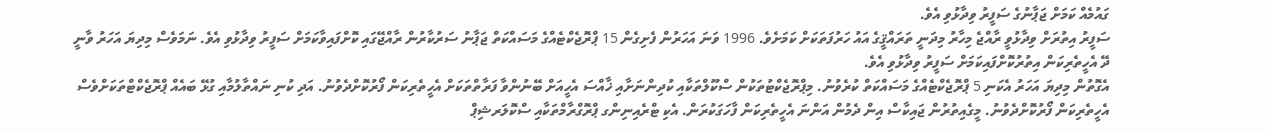ގައުމެއް ކަމަށް ޖަޕާނުގެ ސަފީރު ވިދާޅުވި އެވެ.
ސަފީރު އިތުރަށް ވިދާޅުވީ ރާއްޖެ މިހާރު މިދަނީ ތަރައްޤީގެ އައު ހަރުފަތަކަށް ކަމަށެވެ. 1996 ވަނަ އަހަރުން ފެށިގެން 15 ޕްރޮޖެކްޓެއްގެ މަސައްކަތް ޖަޕާނު ސަރުކާރުން ރާއްޖޭގައި ކޮށްފައިވާކަމަށް ސަފީރު ވިދާޅުވި އެވެ. ނަމަވެސް މިދިޔަ އަހަރު ވާނީ ދޭ އެހީތެރިކަން އިތުރުކޮށްފައިކަމަށް ސަފީރު ވިދާޅުވި އެވެ.
އެގޮތުން މިދިޔަ އަހަރު އެކަނި 5 ޕްރޮޖެކްޓެއްގެ މަސައްކަތް ކުރެވުނު. މިޕްރޮޖެކްޓުތަކުން ސްކޫލްތަކާއި ކުދިންނަށާއި ޚާއްސަ އެހީއަށް ބޭނުންވާ ފަރާތްތަކަށް އެހީތެރިކަން ފޯރުކޮށްދެވުނު. އަދި ކުނި ނައްތާލުމާއި ގުޅޭ ބައެއް ޕްރޮޖެކްޓްތަކަށްވެސް އެހީތެރިކަން ފޯރުކޮށްދެވުނު. މީގެއިތުރުން ޖައިކާސް އިން ދެމުން އަންނަ އެހީތެރިކަން ފާހަގަކުރަން. އެކި ޓްރެއިނިންގ ޕްރޮގްރާމްތަކާއި ސްކޮލަރޝިޕް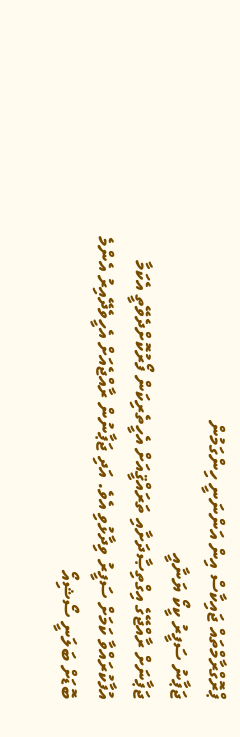ޕްރޮގްރާމްތައް ޖައިކާސް އިން އަންނަނީ ހިންގަމުން
ޖަޕާނު ސަފީރު ކީކޯ ޔަނާއީ
ޖަޕާނަށް ރާއްޖޭގެ އިގްތިޞާދަށާއި ތަރައްޤީއަށް އެހީތެރިކަން ފޯރުކޮށްދެވޭތީ އެކަމާ އުފާކުރައްވާ ކަމަށް ސަފީރު ވިދާޅުވި އެވެ. އަދި ޖަޕާނުން ރާއްޖެއަށް އެހީވެދޭއިރު އެންމެ ބޮޑަށް ބަލަނީ ސޯޝިއޯ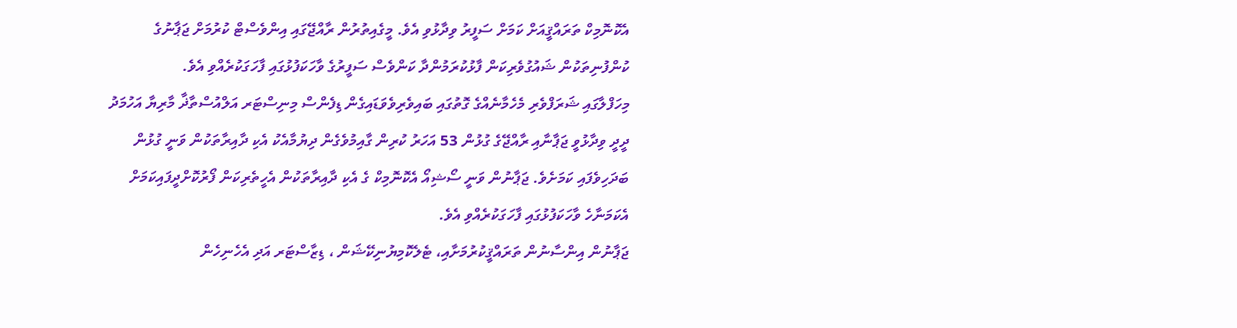އެކޮނޮމިކް ތަރައްޤީއަށް ކަމަށް ސަފީރު ވިދާޅުވި އެވެ. މީގެއިތުރުން ރާއްޖޭގައި އިންވެސްޓް ކުރުމަށް ޖަޕާނުގެ ކުންފުނިތަކުން ޝައުގުވެރިކަން ފާޅުކުރަމުންދާ ކަންވެސް ސަފީރުގެ ވާހަކަފުޅުގައި ފާހަގަކުރެއްވި އެވެ.
މިހަފްލާގައި ޝަރަފްވެރި މެހެމާނެއްގެ ގޮތުގައި ބައިވެރިވެވަޑައިގެން ޑިފެންސް މިނިސްޓަރ އަލްއުސްތާޛާ މާރިޔާ އަހުމަދު ދީދީ ވިދާޅުވީ ޖަޕާނާއި ރާއްޖޭގެ ގުޅުން 53 އަހަރު ކުރިން ގާއިމުވެގެން ދިޔުމާއެކު އެކި ދާއިރާތަކުން ވަނީ ގުޅުން ބަދަހިވެފައި ކަމަށެވެ. ޖަޕާނުން ވަނީ ސޯޝިއޯ އެކޮނޮމިކް ގެ އެކި ދާއިރާތަކުން އެހީތެރިކަން ފޯރުކޮށްދީފައިކަމަށް އެކަމަނާހެ ވާހަކަފުޅުގައި ފާހަގަކުރެއްވި އެވެ.
ޖަޕާނުން އިންސާނުން ތަރައްޤީކުރުމަށާއި، ޓެލެކޮމިޔުނިކޭޝަން ، ޑިޒާސްޓަރ އަދި އެހެނިހެން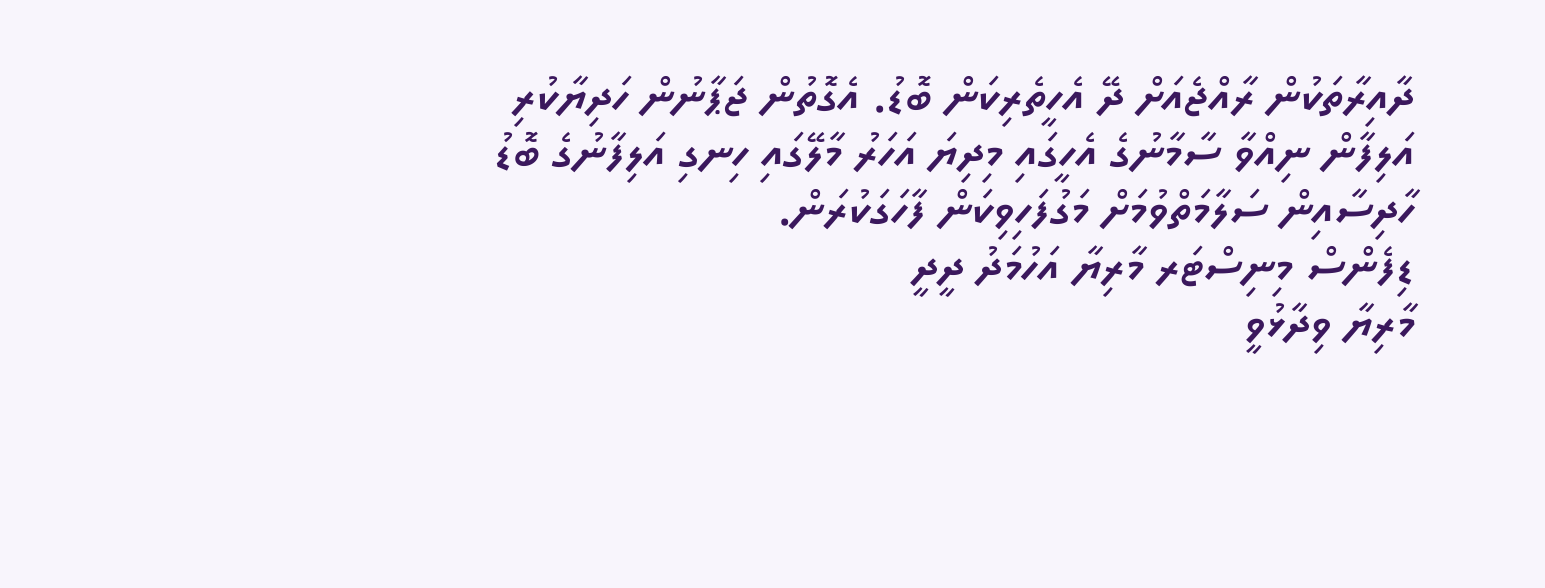ދާއިރާތަކުން ރާއްޖެއަށް ދޭ އެހީތެރިކަން ބޮޑު. އެގޮތުން ޖަޕާނުން ހަދިޔާކުރި އަލިފާން ނިއްވާ ސާމާނުގެ އެހީގައި މިދިޔަ އަހަރު މާލޭގައި ހިނގި އަލިފާނުގެ ބޮޑު ހާދިސާއިން ސަލާމަތްވުމަށް މަގުފަހިވިކަން ފާހަގަކުރަން.
ޑިފެންސް މިނިސްޓަރ މާރިޔާ އަހުމަދު ދީދީ
މާރިޔާ ވިދާޅުވީ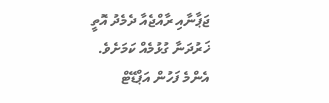ޖަޕާނާއި ރާއްޖެއާ ދެމެދު އޮތީ ޚަރުދަނާ ގުޅުމެއް ކަމަށެވެ.
އެންމެ ފަހުން އަޕްޑޭޓް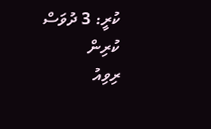ކުރީ: 3 ދުވަސް ކުރިން
ރިވިއު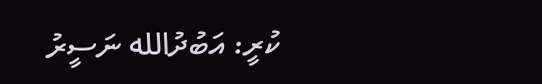ކުރީ: އަބުދުالله ނަސީރު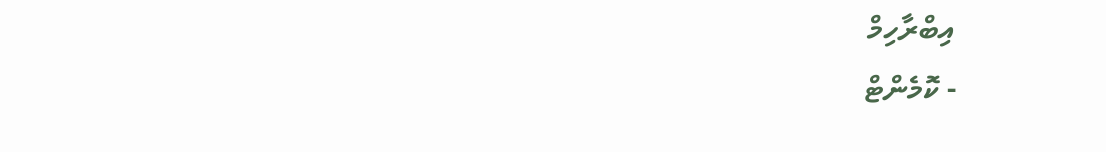އިބްރާހިމް
- ކޮމެންޓް